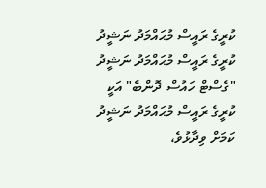ކުރީގެ ރައީސް މުޙައްމަދު ނަޝީދު
ކުރީގެ ރައީސް މުޙައްމަދު ނަޝީދު
"ގެސްޓް ހައުސް ދޮންބެ" އަކީ ކުރީގެ ރައީސް މުޙައްމަދު ނަޝީދު ކަމަށް ވިދާޅުވެ،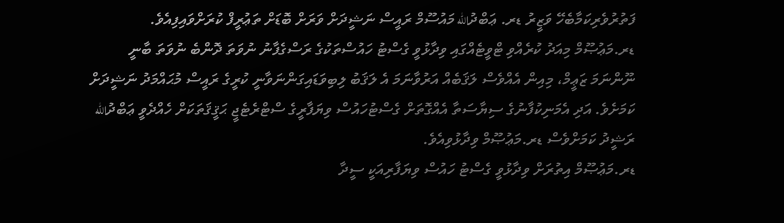ފަތުރުވެރިކަމާބެހޭ ވަޒީރު ޑރ. ޢަބްދުالله މައުސޫމް ރައީސް ނަޝީދަށް ވަރަށް ބޮޑަށް ތަޢުރީފް ކުރަށްވައިފިއެވެ.
ޑރ.މަޢުޞޫމް މިއަދު ކުރެއްވި ޓްވީޓެއްގައި ވިދާޅުވީ ގެސްޓު ހައުސްތަކުގެ ރަސްގެފާނު ނުވަތަ ދޮންބެ ނުވަތަ ބާނީ ނޫންނަމަ ޒަޢީމް، މިއިން އެއްވެސް ލަޤަބެއް އަރުވާނަމަ އެ ލަޤަބު ލިބިވަޑައިގަންނަވާނީ ކުރީގެ ރައީސް މުޙައްމަދު ނަޝީދަށް ކަމަށެވެ. އަދި އެމަނިކުފާނުގެ ސިޔާސަތާ އެއްގޮތަށް ގެސްޓުހައުސް ވިޔަފާރީގެ ސްޓްރެޓެޖީ ޙަޤީޤަތަކަށް ހެއްދެވީ ޢަބްދުالله ރަޝީދު ކަމަށްވެސް ޑރ.މަޢުޞޫމް ވިދާޅުވިއެވެ.
ޑރ.މަޢުޞޫމް އިތުރަށް ވިދާޅުވީ ގެސްޓު ހައުސް ވިޔަފާރިއަކީ ސީދާ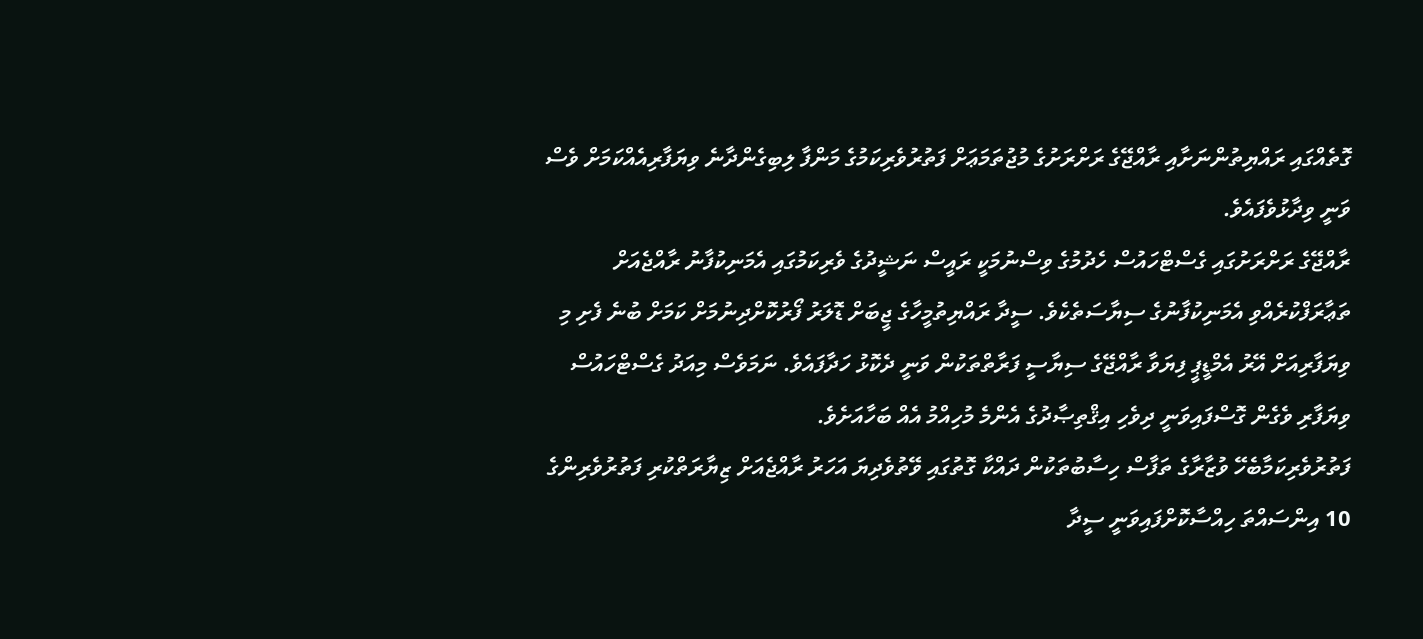ގޮތެއްގައި ރައްޔިތުންނަށާއި ރާއްޖޭގެ ރަށްރަށުގެ މުޖުތަމަޢަށް ފަތުރުވެރިކަމުގެ މަންފާ ލިބިގެންދާނެ ވިޔަފާރިއެއްކަމަށް ވެސް ވަނީ ވިދާޅުވެފައެވެ.
ރާއްޖޭގެ ރަށްރަށުގައި ގެސްޓްހައުސް ހެދުމުގެ ވިސްނުމަކީ ރައީސް ނަޝީދުގެ ވެރިކަމުގައި އެމަނިކުފާނު ރާއްޖެއަށް ތަޢާރަފްކުރެއްވި އެމަނިކުފާނުގެ ސިޔާސަތެކެވެ. ސީދާ ރައްޔިތުމީހާގެ ޖީބަށް ޑޮލަރު ފޯރުކޮށްދިނުމަށް ކަމަށް ބުނެ ފެށި މި ވިޔަފާރިއަށް އޭރު އެމްޑީޕީ ފިޔަވާ ރާއްޖޭގެ ސިޔާސީ ފަރާތްތަކުން ވަނީ ދެކޮޅު ހަދާފައެވެ. ނަމަވެސް މިއަދު ގެސްޓްހައުސް ވިޔަފާރި ވެގެން ގޮސްފައިވަނީ ދިވެހި އިޤްތިޞާދުގެ އެންމެ މުހިއްމު އެއް ބަހާއަށެވެ.
ފަތުރުވެރިކަމާބެހޭ ވުޒާރާގެ ތަފާސް ހިސާބުތަކުން ދައްކާ ގޮތުގައި ވޭތުވެދިޔަ އަހަރު ރާއްޖެއަށް ޒިޔާރަތްކުރި ފަތުރުވެރިންގެ 10 އިންސައްތަ ހިއްސާކޮށްފައިވަނީ ސީދާ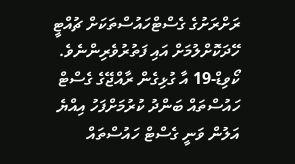ރަށްރަށުގެ ގެސްޓްހައުސްތަކަށް ޗުއްޓީ ހޭދަކޮށްލުމަށް އައި ފަތުރުވެރިންނެވެ.
ކޯވިޑް-19 އާ ގުޅިގެން ރާއްޖޭގެ ގެސްޓް ހައުސްތައް ބަންދު ކުރުމަށްފަހު އިއްޔެ އަލުން ވަނީ ގެސްޓް ހައުސްތައް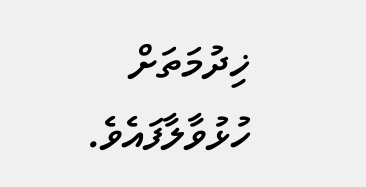ޚިދުމަތަށް ހުޅުވާލާފައެވެ.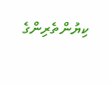ކިޔުންތެރިންގެ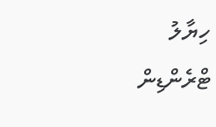ހިޔާލު
ޓްރެންޑިން